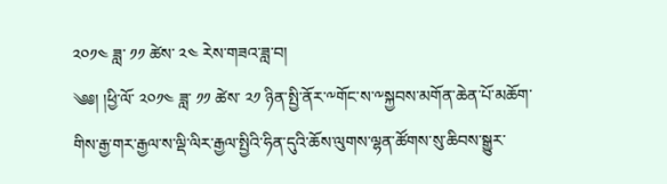༢༠༡༤ ཟླ་ ༡༡ ཚེས་ ༢༤ རེས་གཟའ་ཟླ་བ།
༄༅། །ཕྱི་ལོ་ ༢༠༡༤ ཟླ་ ༡༡ ཚེས་ ༢༡ ཉིན་སྤྱི་ནོར་༸གོང་ས་༸སྐྱབས་མགོན་ཆེན་པོ་མཆོག་གིས་རྒྱ་གར་རྒྱལ་ས་ལྡི་ལིར་རྒྱལ་སྤྱིའི་ཧིན་དུའི་ཆོས་ལུགས་ལྷན་ཚོགས་སུ་ཆིབས་སྒྱུར་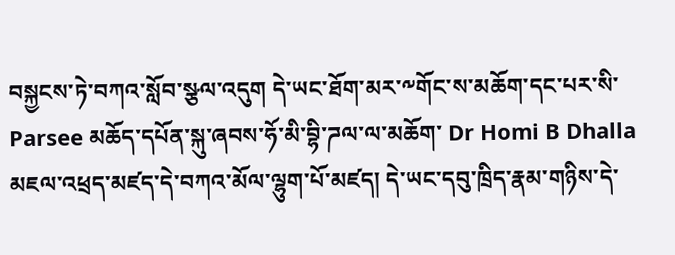བསྐྱངས་ཏེ་བཀའ་སློབ་སྩལ་འདུག དེ་ཡང་ཐོག་མར་༸གོང་ས་མཆོག་དང་པར་སི་ Parsee མཆོད་དཔོན་སྐུ་ཞབས་ཧོ་མི་བྷི་ཌལ་ལ་མཆོག་ Dr Homi B Dhalla མཇལ་འཕྲད་མཛད་དེ་བཀའ་མོལ་ལྷུག་པོ་མཛད། དེ་ཡང་དབུ་ཁྲིད་རྣམ་གཉིས་དེ་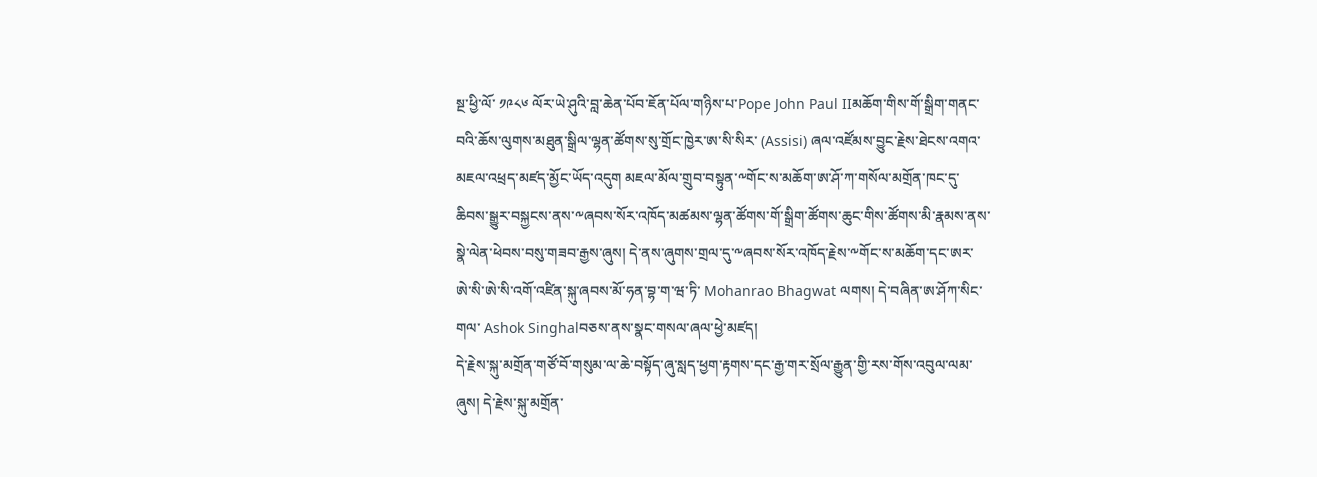སྔ་ཕྱི་ལོ་ ༡༩༨༦ ལོར་ཡེ་ཤུའི་བླ་ཆེན་པོབ་ཇོན་པོལ་གཉིས་པ་Pope John Paul IIམཆོག་གིས་གོ་སྒྲིག་གནང་བའི་ཆོས་ལུགས་མཐུན་སྒྲིལ་ལྷན་ཚོགས་སུ་གྲོང་ཁྱེར་ཨ་སི་སིར་ (Assisi) ཞལ་འཛོམས་བྱུང་རྗེས་ཐེངས་འགའ་མཇལ་འཕྲད་མཛད་མྱོང་ཡོད་འདུག མཇལ་མོལ་གྲུབ་བསྟུན་༸གོང་ས་མཆོག་ཨ་ཤོ་ཀ་གསོལ་མགྲོན་ཁང་དུ་ཆིབས་སྒྱུར་བསྐྱངས་ནས་༸ཞབས་སོར་འཁོད་མཚམས་ལྷན་ཚོགས་གོ་སྒྲིག་ཚོགས་ཆུང་གིས་ཚོགས་མི་རྣམས་ནས་སྣེ་ལེན་ཕེབས་བསུ་གཟབ་རྒྱས་ཞུས། དེ་ནས་ཞུགས་གྲལ་དུ་༸ཞབས་སོར་འཁོད་རྗེས་༸གོང་ས་མཆོག་དང་ཨར་ཨེ་སི་ཨེ་སི་འགོ་འཛིན་སྐུ་ཞབས་མོ་ཧན་བྷ་ག་ཝ་ཏི་ Mohanrao Bhagwat ལགས། དེ་བཞིན་ཨ་ཤོཀ་སིང་གལ་ Ashok Singhalབཅས་ནས་སྣང་གསལ་ཞལ་ཕྱེ་མཛད།
དེ་རྗེས་སྐུ་མགྲོན་གཙོ་བོ་གསུམ་ལ་ཆེ་བསྟོད་ཞུ་སླད་ཕྱག་རྟགས་དང་རྒྱ་གར་སྲོལ་རྒྱུན་གྱི་རས་གོས་འབུལ་ལམ་ཞུས། དེ་རྗེས་སྐུ་མགྲོན་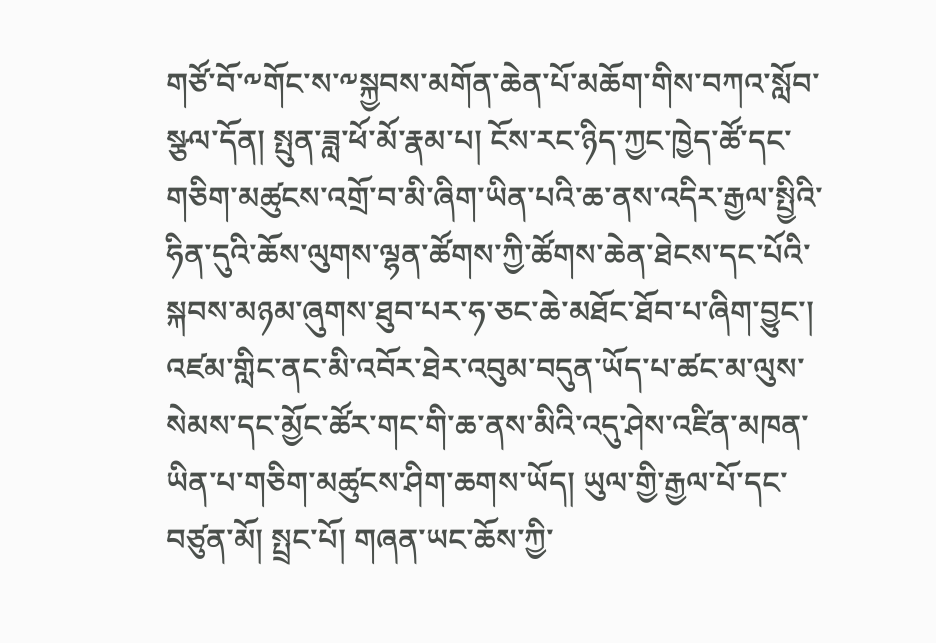གཙོ་བོ་༸གོང་ས་༸སྐྱབས་མགོན་ཆེན་པོ་མཆོག་གིས་བཀའ་སློབ་སྩལ་དོན། སྤུན་ཟླ་ཕོ་མོ་རྣམ་པ། ངོས་རང་ཉིད་ཀྱང་ཁྱེད་ཚོ་དང་གཅིག་མཚུངས་འགྲོ་བ་མི་ཞིག་ཡིན་པའི་ཆ་ནས་འདིར་རྒྱལ་སྤྱིའི་ཧིན་དུའི་ཆོས་ལུགས་ལྷན་ཚོགས་ཀྱི་ཚོགས་ཆེན་ཐེངས་དང་པོའི་སྐབས་མཉམ་ཞུགས་ཐུབ་པར་ཧ་ཅང་ཆེ་མཐོང་ཐོབ་པ་ཞིག་བྱུང་། འཛམ་གླིང་ནང་མི་འབོར་ཐེར་འབུམ་བདུན་ཡོད་པ་ཚང་མ་ལུས་སེམས་དང་མྱོང་ཚོར་གང་གི་ཆ་ནས་མིའི་འདུ་ཤེས་འཛིན་མཁན་ཡིན་པ་གཅིག་མཚུངས་ཤིག་ཆགས་ཡོད། ཡུལ་གྱི་རྒྱལ་པོ་དང་བཙུན་མོ། སྤྲང་པོ། གཞན་ཡང་ཆོས་ཀྱི་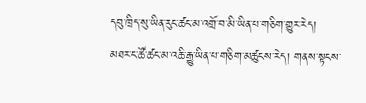དབུ་ཁྲིད་སུ་ཡིན་རུང་ཚང་མ་འགྲོ་བ་མི་ཡིན་པ་གཅིག་གྱུར་རེད།
མཐར་ང་ཚོ་ཚང་མ་འཆི་རྒྱུ་ཡིན་པ་གཅིག་མཚུངས་རེད། གནས་སྟངས་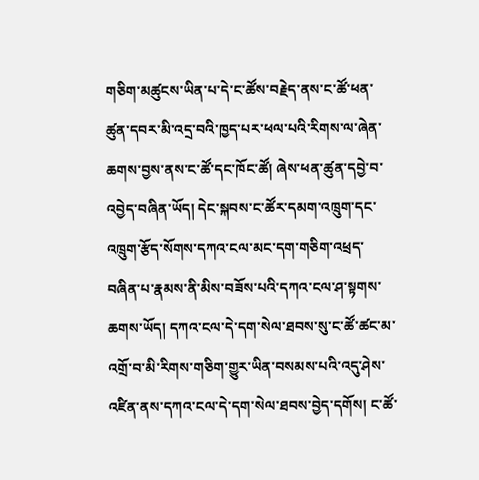གཅིག་མཚུངས་ཡིན་པ་དེ་ང་ཚོས་བརྗེད་ནས་ང་ཚོ་ཕན་ཚུན་དབར་མི་འདྲ་བའི་ཁྱད་པར་ཕལ་པའི་རིགས་ལ་ཞེན་ཆགས་བྱས་ནས་ང་ཚོ་དང་ཁོང་ཚོ། ཞེས་ཕན་ཚུན་དབྱེ་བ་འབྱེད་བཞིན་ཡོད། དེང་སྐབས་ང་ཚོར་དམག་འཁྲུག་དང་འཁྲུག་རྩོད་སོགས་དཀའ་ངལ་མང་དག་གཅིག་འཕྲད་བཞིན་པ་རྣམས་ནི་མིས་བཟོས་པའི་དཀའ་ངལ་ཤ་སྟགས་ཆགས་ཡོད། དཀའ་ངལ་དེ་དག་སེལ་ཐབས་སུ་ང་ཚོ་ཚང་མ་འགྲོ་བ་མི་རིགས་གཅིག་གྱུར་ཡིན་བསམས་པའི་འདུ་ཤེས་འཛིན་ནས་དཀའ་ངལ་དེ་དག་སེལ་ཐབས་བྱེད་དགོས། ང་ཚོ་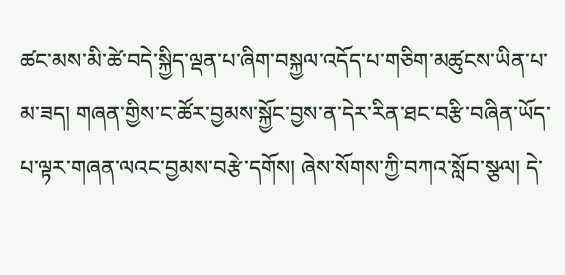ཚང་མས་མི་ཚེ་བདེ་སྐྱིད་ལྡན་པ་ཞིག་བསྐྱལ་འདོད་པ་གཅིག་མཚུངས་ཡིན་པ་མ་ཟད། གཞན་གྱིས་ང་ཚོར་བྱམས་སྐྱོང་བྱས་ན་དེར་རིན་ཐང་བརྩི་བཞིན་ཡོད་པ་ལྟར་གཞན་ལའང་བྱམས་བརྩེ་དགོས། ཞེས་སོགས་ཀྱི་བཀའ་སློབ་སྩལ། དེ་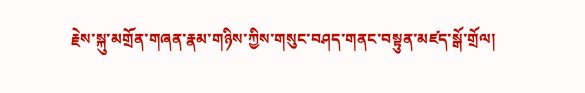རྗེས་སྐུ་མགྲོན་གཞན་རྣམ་གཉིས་ཀྱིས་གསུང་བཤད་གནང་བསྟུན་མཛད་སྒོ་གྲོལ།